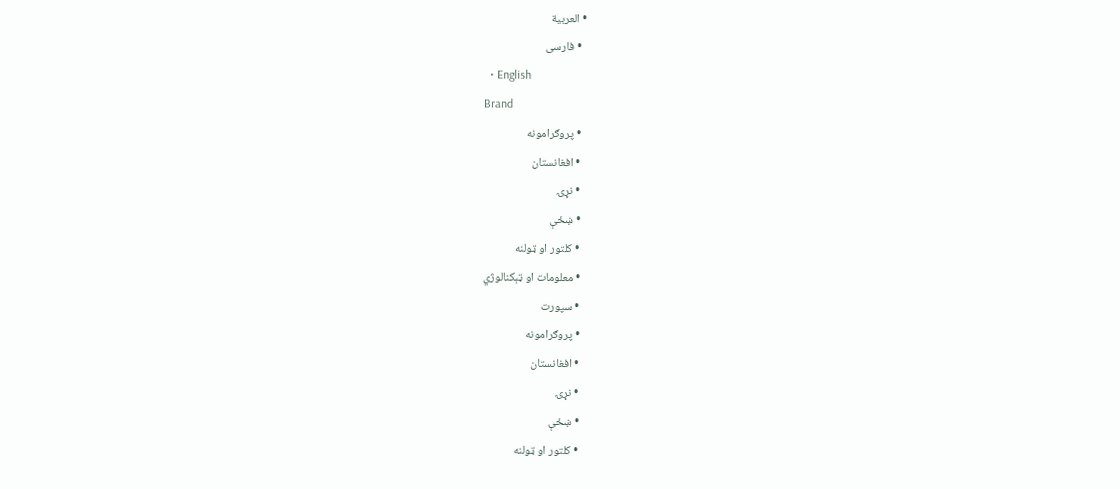• العربية
  • فارسی
  • English
Brand
  • پروګرامونه
  • افغانستان
  • نړۍ
  • ښځې
  • کلتور او ټولنه
  • معلومات او ټېکنالوژي
  • سپورت
  • پروګرامونه
  • افغانستان
  • نړۍ
  • ښځې
  • کلتور او ټولنه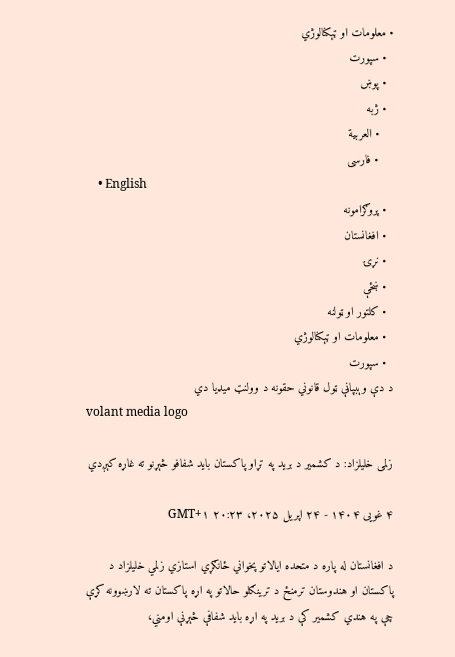• معلومات او ټېکنالوژي
  • سپورت
  • پوښ
  • ژبه
    • العربية
    • فارسی
    • English
  • پروګرامونه
  • افغانستان
  • نړۍ
  • ښځې
  • کلتور او ټولنه
  • معلومات او ټېکنالوژي
  • سپورت
د دې وېبپاڼې ټول قانوني حقونه د وولنټ میډیا دي
volant media logo

زلمی خلیلزاد: د کشمیر د برید په تړاو پاکستان باید شفافو څېړنو ته غاړه کېږدي

۴ غویی ۱۴۰۴ - ۲۴ اپریل ۲۰۲۵، ۲۰:۲۳ GMT+۱

د افغانستان له پاره د متحده ایالاتو پخواني ځانګړي استازي زلمي خلیلزاد د پاکستان او هندوستان ترمنځ د ترینګلو حالاتو په اړه پاکستان ته لارښوونه کړې چې په هندي کشمیر کې د برید په اړه باید شفافې څېړنې اومني،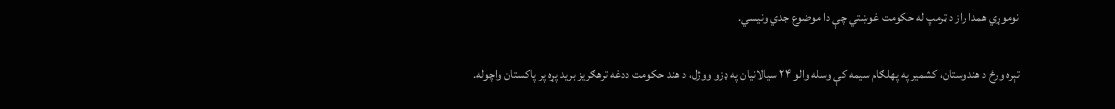نوموړي همدا راز د ټرمپ له حکومت غوښتي چې دا موضوع جدي ونیسي.

تېره ورځ د هندوستان، کشمیر په پهلګام سیمه کې وسله والو ۲۴ سیالانیان په ډزو ووژل، د هند حکومت ددغه ترهګریز برید پړه پر پاکستان واچوله.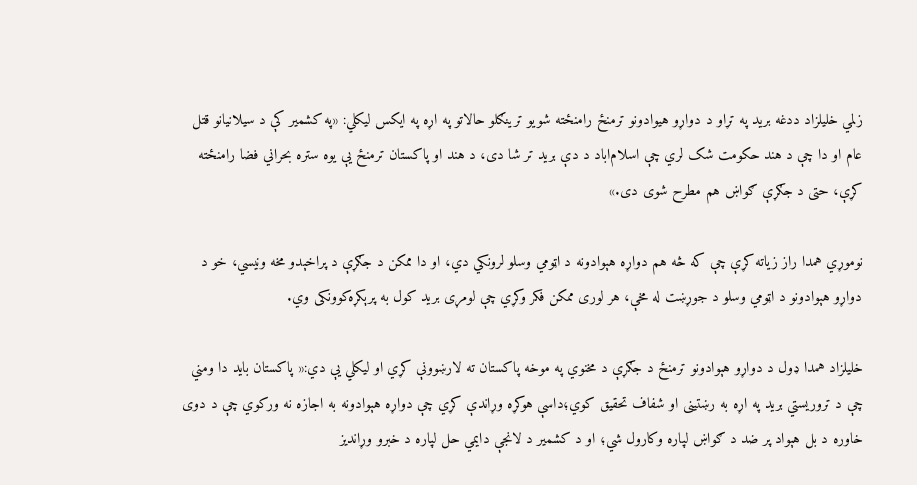زلمي خلیلزاد ددغه برید په تړاو د دواړو هیوادونو ترمنځ رامنځته شویو ترینګلو حالاتو په اړه په ایکس لیکلي: «په کشمیر کې د سیلانیانو قتل عام او دا چې د هند حکومت شک لري چې اسلام‌اباد د دې برید تر شا دی، د هند او پاکستان ترمنځ یې یوه ستره بحراني فضا رامنځته کړې، حتی د جګړې ګواښ هم مطرح شوی دی.»

نوموړي همدا راز زیاته کړې چې که څه هم دواړه هېوادونه د اټومي وسلو لرونکي دي، او دا ممکن د جګړې د پراخېدو مخه ونیسي، خو د دواړو هېوادونو د اټومي وسلو د جوړښت له مخې، هر لوری ممکن فکر وکړي چې لومړی برید کول به پرېکړه‌کوونکی وي.

خلیلزاد همدا ډول د دواړو هېوادونو ترمنځ د جګړې د مخنوي په موخه پاکستان ته لارښوونې کړي او لیکلي یې دي:« پاکستان باید دا ومني چې د تروریستي برید په اړه به رښتینی او شفاف تحقیق کوي؛داسې هوکړه وړاندې کړي چې دواړه هېوادونه به اجازه نه ورکوي چې د دوی خاوره د بل هېواد پر ضد د ګواښ لپاره وکارول شي؛ او د کشمیر د لانجې دایمي حل لپاره د خبرو وړاندیز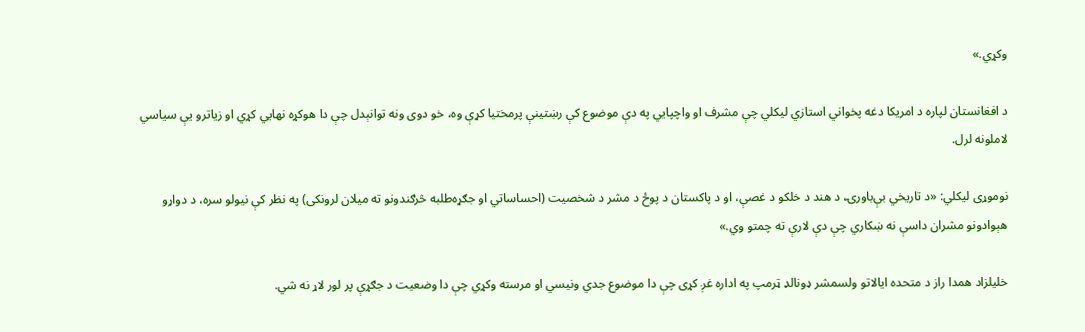وکړي.»

د افغانستان لپاره د امریکا دغه پخواني استازي لیکلي چې مشرف او واچپايي په دې موضوع کې رښتینې پرمختیا کړې وه، خو دوی ونه توانېدل چې دا هوکړه نهايي کړي او زیاترو یې سیاسي لاملونه لرل.

نوموړی لیکلي: «د تاریخي بې‌باورۍ، د هند د خلکو د غصې، او د پاکستان د پوځ د مشر د شخصیت (احساساتي او جګړه‌طلبه څرګندونو ته میلان لرونکی) په نظر کې نیولو سره، د دواړو هېوادونو مشران داسې نه ښکاري چې دې لارې ته چمتو وي.»

خلیلزاد همدا راز د متحده ایالاتو ولسمشر ډونالډ ټرمپ په اداره غږ کړی چې دا موضوع جدي ونیسي او مرسته وکړي چې دا وضعیت د جګړې پر لور لاړ نه شي.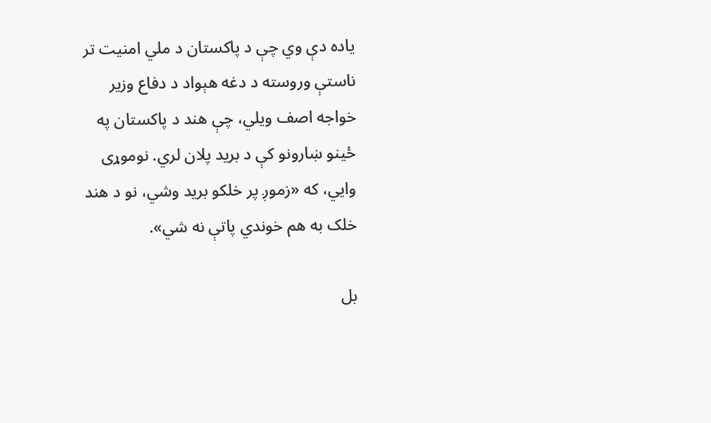یاده دې وي چې د پاکستان د ملي امنیت تر ناستې وروسته د دغه هېواد د دفاع وزیر خواجه اصف ویلي، چې هند د پاکستان په ځینو ښارونو کې د برید پلان لري. نوموړی وايي، که «زموږ پر خلکو برید وشي، نو د هند خلک به هم خوندي پاتې نه شي».

بل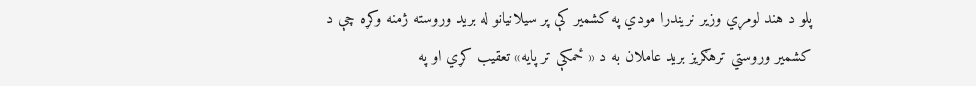پلو د هند لومړي وزیر نریندرا مودي په کشمیر کې پر سیلانیانو له برید وروسته ژمنه وکړه چې د کشمیر وروستي ترهګریز برید عاملان به د « ځمکې تر پایه» تعقیب کړي او په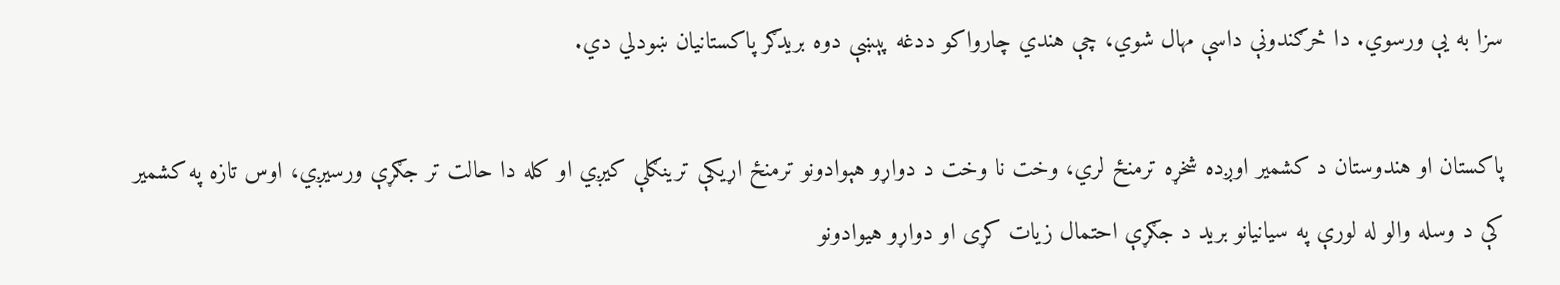سزا به یې ورسوي. دا څرګندونې داسې مهال شوي، چې هندي چارواکو ددغه پېښې دوه بریدګر پاکستانیان ښودلي دي.

پاکستان او هندوستان د کشمیر اوږده شخړه ترمنځ لري، وخت نا وخت د دواړو هېوادونو ترمنځ اړیکې ترینګلې کیږي او کله دا حالت تر جګړې ورسیږي، اوس تازه په کشمیر کې د وسله والو له لورې په سیانیانو برید د جګړې احتمال زیات کړی او دواړو هیوادونو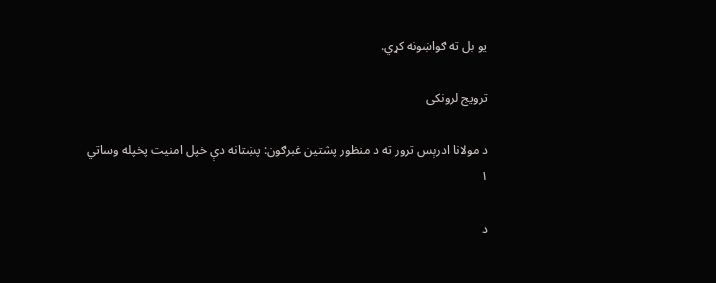یو بل ته ګواښونه کړي.

ترویج لرونکی

د مولانا ادرېس ترور ته د منظور پشتین غبرګون: پښتانه دې خپل امنیت پخپله وساتي
۱

د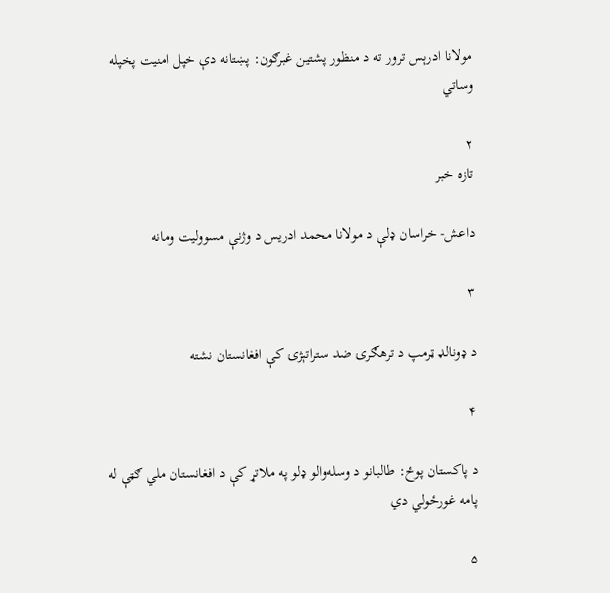مولانا ادرېس ترور ته د منظور پشتین غبرګون: پښتانه دې خپل امنیت پخپله وساتي

۲
تازه خبر

داعش- خراسان ډلې د مولانا محمد ادریس د وژنې مسوولیت ومانه

۳

د ډونالډ ټرمپ د ترهګرۍ ضد ستراتېژۍ کې افغانستان نشته

۴

د پاکستان پوځ: طالبانو د وسله‌والو ډلو په ملاتړ کې د افغانستان ملي ګټې له پامه غورځولي دي

۵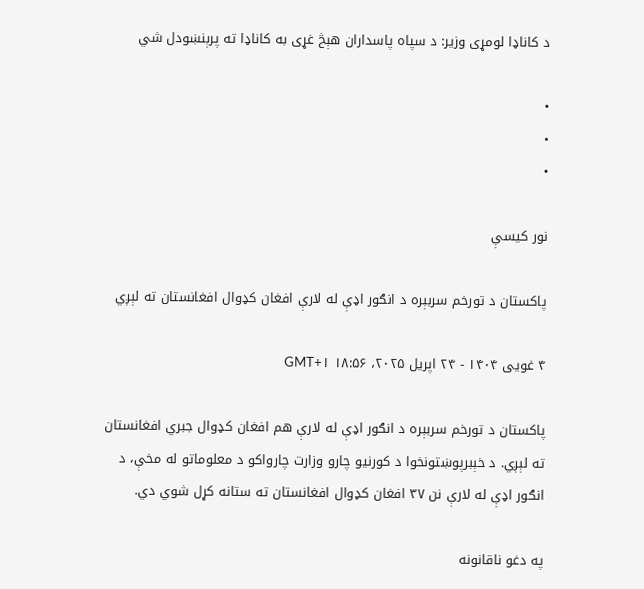د کاناډا لومړی وزیر: د سپاه پاسداران هېڅ غړی به کاناډا ته پرېنښودل شي

•
•
•

نور کیسې

پاکستان د تورخم سربېره د انګور اډې له لارې افغان کډوال افغانستان ته لېږي

۴ غویی ۱۴۰۴ - ۲۴ اپریل ۲۰۲۵، ۱۸:۵۶ GMT+۱

پاکستان د تورخم سربېره د انګور اډې له لارې هم افغان کډوال جبري افغانستان ته لېږي. د خېبرپوښتونخوا د کورنیو چارو وزارت چارواکو د معلوماتو له مخې، د انګور اډې له لارې نن ۳۷ افغان کډوال افغانستان ته ستانه کړل شوي‌ دي.

په دغو ناقانونه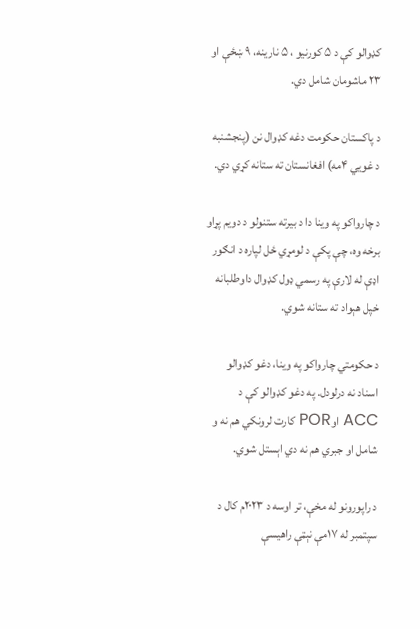کډوالو کې د ۵ کورنیو ، ۵ نارینه، ۹ ښځې او ۲۳ ماشومان شامل دي.

د پاکستان حکومت دغه کډوال نن (پنجشنبه د غویي ۴مه) افغانستان ته ستانه کړي دي.

د چارواکو په وینا دا د بیرته ستنولو د دویم پړاو برخه وه، چې پکې د لومړي ځل لپاره د انګور اډې له لارې په رسمي ډول کډوال داوطلبانه خپل هېواد ته ستانه شوي.

د حکومتي چارواکو په وينا، دغو کډوالو اسناد نه درلودل. په دغو کډوالو کې د ACC اوPOR کارت لرونکي هم نه و شامل او جبري هم نه دي اېستل شوي.

د راپورونو له مخې، تر اوسه د ۲۰۲۳م کال د سپتمبر له ۱۷مې نېټې راهیسې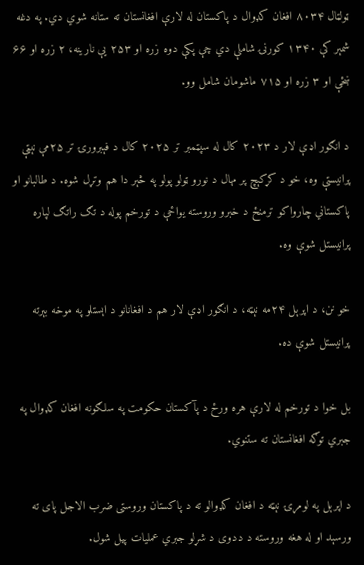ټولټال ۸۰۳۴ افغان کډوال د پاکستان له لارې افغانستان ته ستانه شوي دي. په دغه شمېر کې ۱۳۴۰ کورنۍ شاملې دي چې پکې دوه زره او ۲۵۳ یې نارینه، ۲ زره او ۶۶ ښځې او ۳ زره او ۷۱۵ ماشومان شامل وو.

د انګور اډې لار د ۲۰۲۳ کال له سپټمبر تر ۲۰۲۵ کال د فېبرورۍ تر ۲۵مې نېټې پرانیستې وه، خو د کړکېچ پر مهال د نورو ټولو پولو په څېر دا هم وتړل شوه. د طالبانو او پاکستاني چارواکو ترمنځ د خبرو وروسته یواځې د تورخم پوله د تګ راتګ لپاره پرانیستل شوې وه.

خو نن، د اپرېل ۲۴مه نېټه، د انګور اډې لار هم د افغانانو د اېستلو په موخه بېرته پرانیستل شوې ده.

بل خوا د تورخم له لارې هره ورځ د پآکستان حکومت په سلګونه افغان کډوال په جبري توګه افغانستان ته ستنوي.

د اپرېل په لومړۍ نېټه د افغان کډوالو ته د پاکستان وروستی ضرب الاجل پای ته ورسېد او له هغه وروسته د ددوی د شړلو جبري عملیات پیل شول.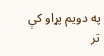په دویم پړاو کې تر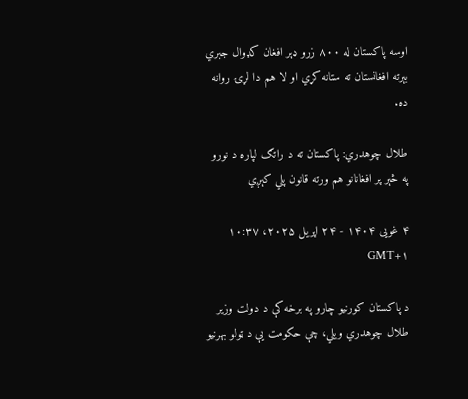اوسه پاکستان له ۸۰۰ زرو ډېر افغان کډوال جبري بېرته افغانستان ته ستانه کړي او لا هم دا لړۍ روانه ده.

طلال چوهدري: پاکستان ته د راتګ لپاره د نورو په څېر پر افغانانو هم ورته قانون پلي کېږي

۴ غویی ۱۴۰۴ - ۲۴ اپریل ۲۰۲۵، ۱۰:۳۷ GMT+۱

د پاکستان کورنیو چارو په برخه کې د دولت وزیر طلال چوهدري ویلي، چې حکومت یې د ټولو بهرنیو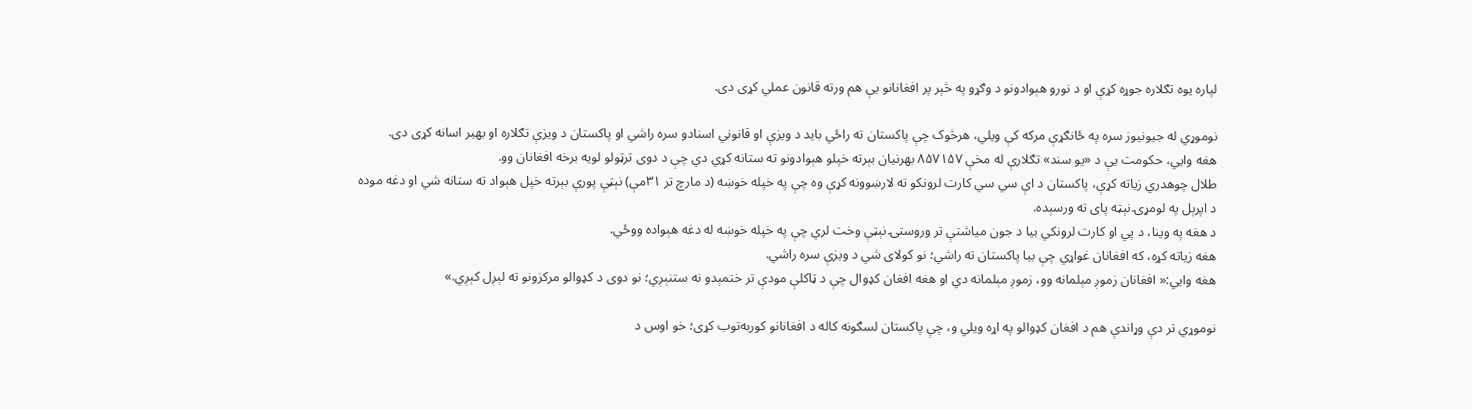لپاره یوه تګلاره جوړه کړې او د نورو هېوادونو د وګړو په څېر پر افغانانو یې هم ورته قانون عملي کړی دی.

نوموړي له جیونیوز سره په ځانګړې مرکه کې ویلي، هرڅوک چې پاکستان ته راځي باید د ویزې او قانوني اسنادو سره راشي او پاکستان د ویزې تګلاره او بهیر اسانه کړی دی.
هغه وایي، حکومت یې د «یو سند» تګلارې له مخې ۸۵۷۱۵۷ بهرنیان بېرته خپلو هېوادونو ته ستانه کړي دي چې د دوی ترټولو لویه برخه افغانان وو.
طلال چوهدري زیاته کړې، پاکستان د اې سي سي کارت لرونکو ته لارښوونه کړې وه چې په خپله خوښه (د مارچ تر ۳۱مې) نېټې پورې بېرته خپل هېواد ته ستانه شي او دغه موده د اپرېل په لومړۍ نېټه پای ته ورسېده.
د هغه په وینا، د پي او کارت لرونکي بیا د جون میاشتې تر وروستۍ نېټې وخت لري چې په خپله خوښه له دغه هېواده ووځي.
هغه زیاته کړه، که افغانان غواړي چې بیا پاکستان ته راشي؛ نو کولای شي د ویزې سره راشي.
هغه وایي:« افغانان زموږ مېلمانه وو، زموږ مېلمانه دي او هغه افغان کډوال چې د ټاکلې مودې تر ختمېدو نه ستنېږي؛ نو دوی د کډوالو مرکزونو ته لېږل کېږي.»

نوموړي تر دې وړاندې هم د افغان کډوالو په اړه ویلي و، چې پاکستان لسګونه کاله د افغانانو کوربه‌توب کړی؛ خو اوس د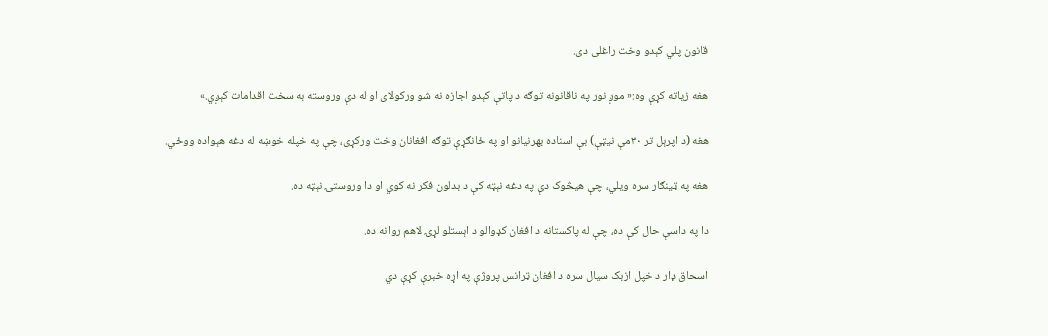قانون پلي کېدو وخت راغلی دی.

هغه زیاته کړې وه:« موږ نور په ناقانونه توګه د پاتې کېدو اجازه نه شو ورکولای او له دې وروسته به سخت اقدامات کېږي.»

هغه (د اپرېل تر ۳۰مې نیټې) بې اسناده بهرنیانو او په ځانګړې توګه افغانان وخت ورکړی، چې په خپله خوښه له دغه هېواده ووځي.

هغه په ټینګار سره ویلي، چې هیڅوک دې په دغه نېټه کې د بدلون فکر نه کوي او دا وروستۍ نېټه ده.

دا په داسې حال کې ده، چې له پاکستانه د افغان کډوالو د اېستلو لړۍ لاهم روانه ده.

اسحاق ډار د خپل ازبک سیال سره د افغان ټرانس پروژې په اړه خبرې کړې دي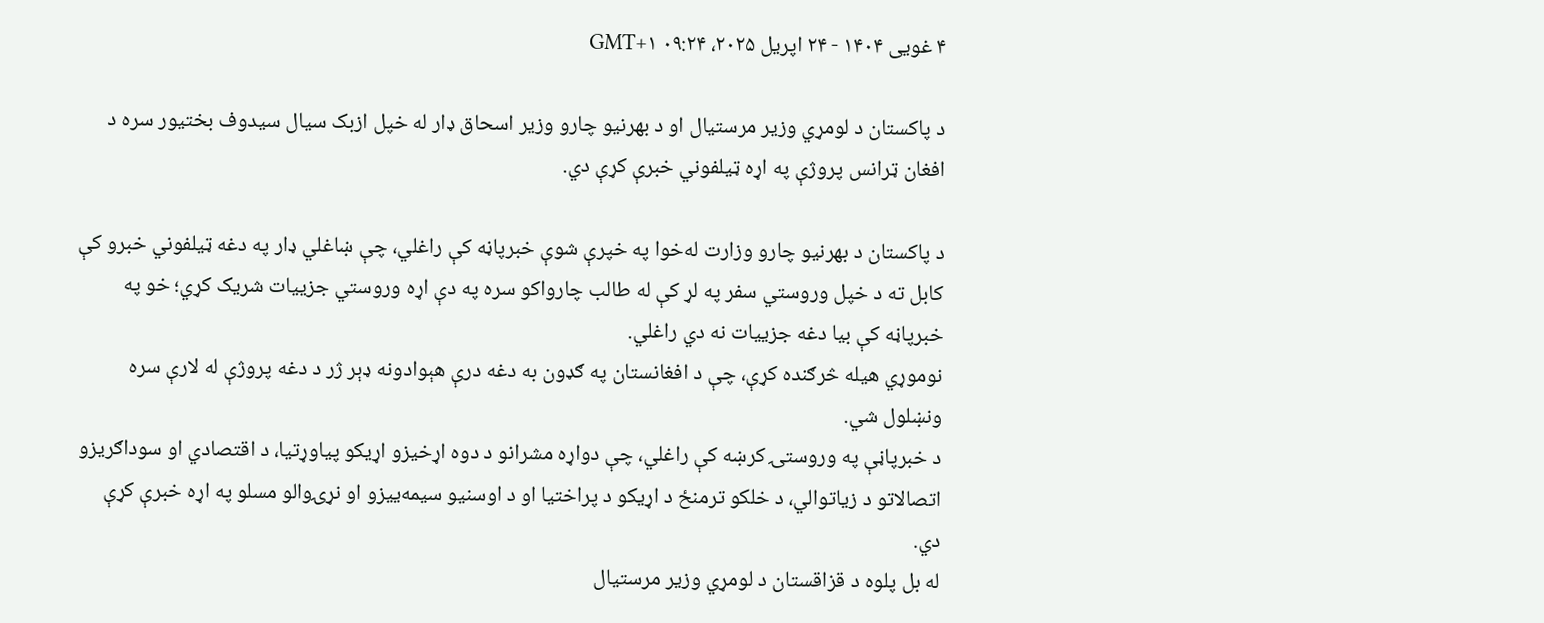۴ غویی ۱۴۰۴ - ۲۴ اپریل ۲۰۲۵، ۰۹:۲۴ GMT+۱

د پاکستان د لومړي وزیر مرستیال او د بهرنیو چارو وزیر اسحاق ډار له خپل ازبک سیال سیدوف بختیور سره د افغان ټرانس پروژې په اړه ټیلفوني خبرې کړې دي.

د پاکستان د بهرنیو چارو وزارت له‌خوا په خپرې شوې خبرپاڼه کې راغلي، چې ښاغلي ډار په دغه ټیلفوني خبرو کې کابل ته د خپل وروستي سفر په لړ کې له طالب چارواکو سره په دې اړه وروستي جزییات شریک کړي؛ خو په خبرپاڼه کې بیا دغه جزییات نه دي راغلي.
نوموړي هیله څرګنده کړې، چې د افغانستان په ګډون به دغه درې هېوادونه ډېر ژر د دغه پروژې له لارې سره ونښلول شي.
د خبرپاڼې په وروستۍ کرښه کې راغلي، چې دواړه مشرانو د دوه اړخیزو اړیکو پیاوړتیا، د اقتصادي او سوداګریزو اتصالاتو د زیاتوالي، د خلکو ترمنځ د اړیکو د پراختیا او د اوسنیو سیمه‌ییزو او نړۍوالو مسلو په اړه خبرې کړې دي.
له بل پلوه د قزاقستان د لومړي وزیر مرستیال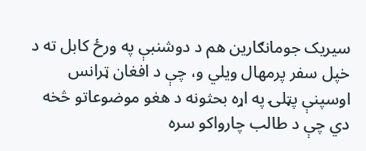سیریک جومانګارین هم د دوشنبې په ورځ کابل ته د خپل سفر پرمهال ویلي و، چې د افغان ټرانس اوسپنې پټلۍ په اړه بحثونه د هغو موضوعاتو څخه دي چې د طالب چارواکو سره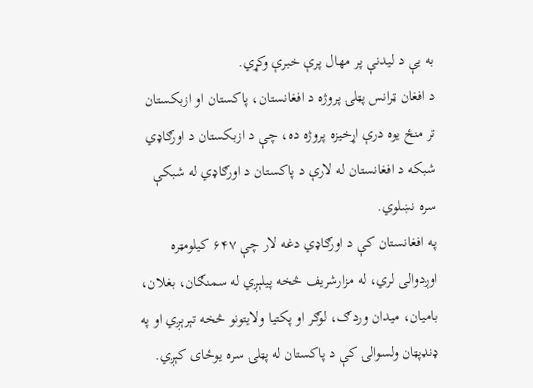به یې د لیدنې پر مهال پرې خبرې وکړي.
د افغان ټرانس پټلۍ پروژه د افغانستان، پاکستان او ازبکستان تر منځ یوه درې اړخیزه پروژه ده، چې د ازبکستان د اورګاډي شبکه د افغانستان له لارې د پاکستان د اورګاډي له شبکې سره نښلوي.
په افغانستان کې د اورګاډي دغه لار چې ۶۴۷ کیلومټره اوږدوالی لري، له مزارشریف څخه پیلېږي له سمنګان، بغلان، بامیان، میدان وردګ، لوګر او پکتیا ولایتونو څخه تېرېږي او په ډنډپټان ولسوالۍ کې د پاکستان له پټلۍ سره یوځای کېږي.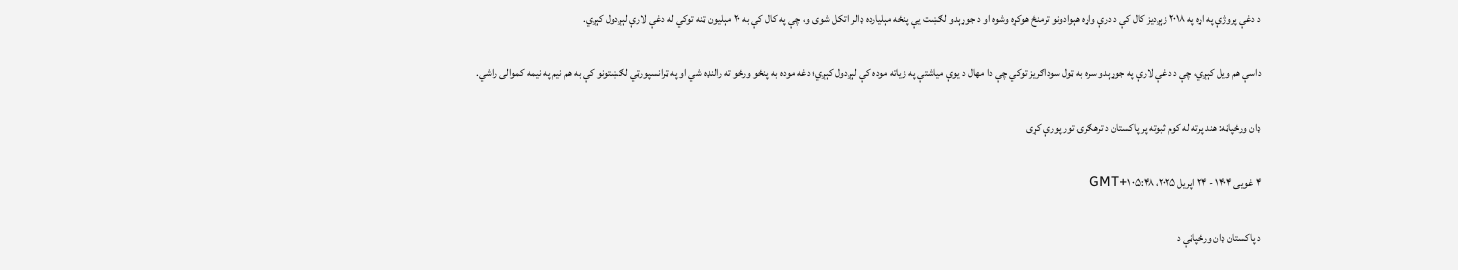د دغې پروژې په اړه په ۲۰۱۸ زېږدیز کال کې د درې واړه هېوادونو ترمنځ هوکړه وشوه او د جوړېدو لګښت یې پنځه مېلیارده ډالر اتکل شوی و، چې په کال کې به ۲۰ مېلیون ټنه توکي له دغې لارې لېږدول کېږي.

داسې هم ویل کېږي، چې د دغې لارې په جوړېدو سره به ټول سوداګریز توکي چې دا مهال د یوې میاشتې په زیاته موده کې لېږدول کېږي؛ دغه موده به پنځو ورځو ته رالنډه شي او په ټرانسپورټي لګښتونو کې به هم نیم په نیمه کموالی راشي.

ډان ورځپاڼه: هند پرته له کوم ثبوته پر پاکستان د ترهګرۍ تور پورې کړی

۴ غویی ۱۴۰۴ - ۲۴ اپریل ۲۰۲۵، ۰۵:۴۸ GMT+۱

د پاکستان ډان ورځپاڼې د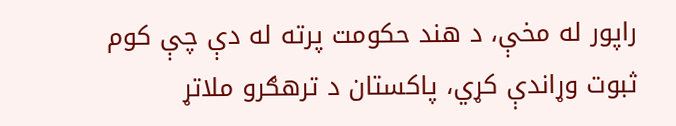راپور له مخې، د هند حکومت پرته له دې چې کوم ثبوت وړاندې کړي، پاکستان د ترهګرو ملاتړ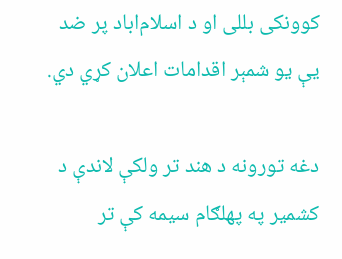کوونکی بللی او د اسلام‌اباد پر ضد یې یو شمېر اقدامات اعلان کړي دي.

دغه تورونه د هند تر ولکې لاندې د کشمیر په پهلګام سیمه کې تر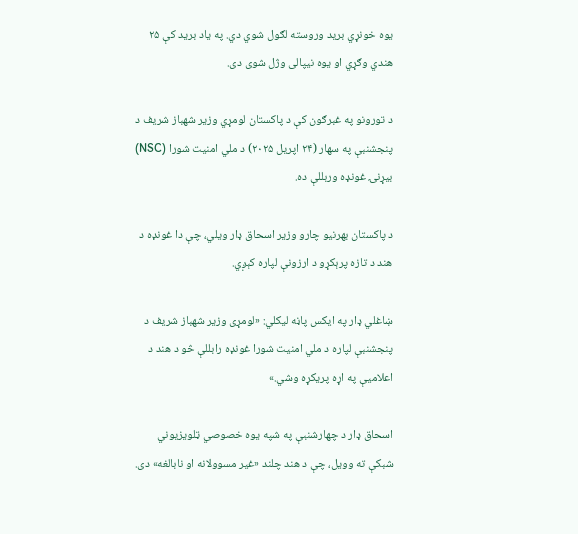یوه خونړي برید وروسته لګول شوي دي. په یاد برید کې ۲۵ هندي وګړي او یوه نیپالی وژل شوی دی.

د تورونو په غبرګون کې د پاکستان لومړي وزیر شهباز شریف د پنجشنبې په سهار (۲۴ اپريل ۲۰۲۵) د ملي امنیت شورا (NSC) بیړنۍ غونډه وربللې ده.

د پاکستان بهرنيو چارو وزير اسحاق ډار ويلي، چې دا غونډه د هند د تازه پرېکړو د ارزونې لپاره کېږي.

ښاغلي ډار په ایکس پاڼه لیکلي: «لومړی وزیر شهباز شریف د پنجشنبې لپاره د ملي امنیت شورا غونډه رابللې څو د هند د اعلامیې په اړه پریکړه وشي.»

اسحاق ډار د چهارشنبې په شپه یوه خصوصي ټلویزیوني شبکې ته وویل، چې د هند چلند «غير مسوولانه او نابالغه» دی.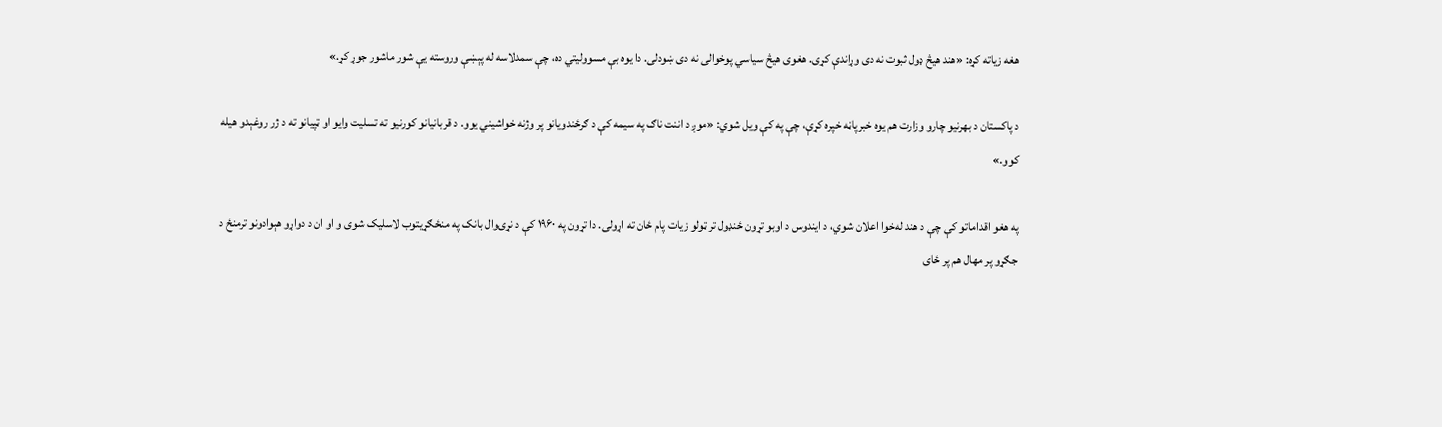هغه زياته کړه: «هند هیڅ ډول ثبوت نه دی وړاندې کړی. هغوی هیڅ سیاسي پوخوالی نه دی ښودلی. دا یوه بې ‌مسوولیتي ده، چې سمدلاسه له پېښې وروسته یې شور ماشور جوړ کړ.»

د پاکستان د بهرنیو چارو وزارت هم یوه خبرپاڼه خپره کړې، چې په کې ویل شوي: «موږ د اننت ‌ناګ په سیمه کې د ګرځندویانو پر وژنه خواشیني یوو. د قربانیانو کورنیو ته تسلیت وایو او ټپیانو ته د ژر روغېدو هیله کوو.»

په هغو اقداماتو کې چې د هند له‌خوا اعلان شوي، د ایندوس د اوبو تړون ځنډول تر ټولو زیات پام ځان ته اړولی. دا تړون په ۱۹۶۰ کې د نړۍوال بانک په منځګړیتوب لاسلیک شوی و او ان د دواړو هېوادونو ترمنځ د جګړو پر مهال هم پر ځای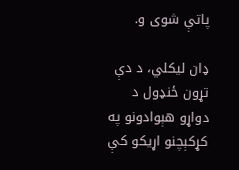پاتې شوی و.

ډان لیکلي، د دې تړون ځنډول د دواړو هېوادونو په کړکېچنو اړیکو کې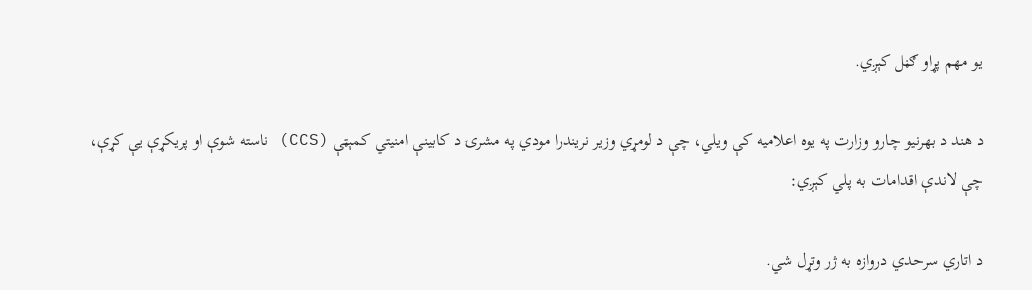یو مهم پړاو ګڼل کېږي.

د هند د بهرنیو چارو وزارت په یوه اعلامیه کې ویلي، چې د لومړي وزیر نریندرا مودي په مشرۍ د کابینې امنیتي کمېټې (CCS) ناسته شوې او پریکړې یې کړې، چې لاندې اقدامات به پلي کېږي:

د اتاري سرحدي دروازه به ژر وتړل شي.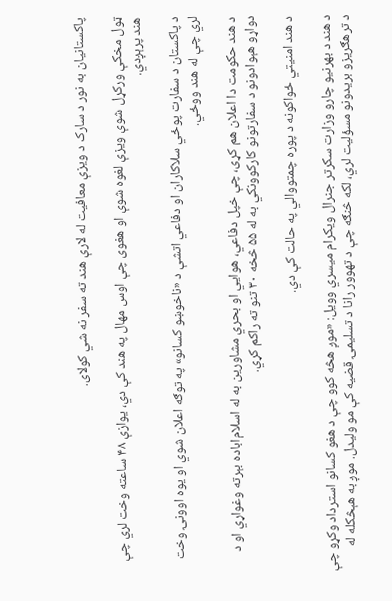پاکستانیان به نور د سارک د ویزې معافیت له لارې هند ته سفر نه شي کولای.

ټول مخکې ورکړل شوې ویزې لغوه شوې او هغوی چې اوس‌ مهال په هند کې دي، یوازې ۴۸ ساعته وخت لري چې هند پرېږدي.

د پاکستان د سفارت پوځي سلاکاران او دفاعي اتشې د «ناخوښو کسانو» په توګه اعلان شوي او یوه اوونۍ وخت لري چې له هند ووځي.

د هند حکومت دا اعلان هم کړی، چې خپل دفاعي، هوایي او بحري مشاورین به له اسلام‌اباده بېرته وغواړي او د دواړو هېوادونو د سفارتونو کارکوونکي به له ۵۵ څخه ۳۰ تنو ته راکم کړي.

د هند امنیتي ځواکونه د پوره چمتووالي په حالت کې دي.

د هند د بهرنیو چارو وزارت سکرتر جنرال ویکرام میسري وویل: «موږ هڅه کوو چې د هغو کسانو استرداد وکړو چې د ترهګریزو بریدونو مسؤلیت لري، لکه څنګه چې د تهوور رانا د تسلیمۍ قضیه کې مو ولیدل. موږ به هېڅکله له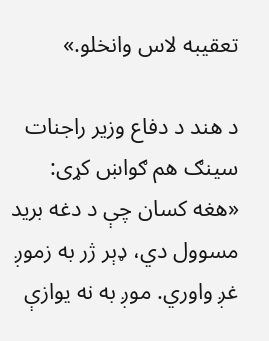تعقیبه لاس وانخلو.»

د هند د دفاع وزیر راجنات سینګ هم ګواښ کړی: «هغه کسان چې د دغه برید مسوول دي، ډېر ژر به زموږ غږ واوري. موږ به نه یوازې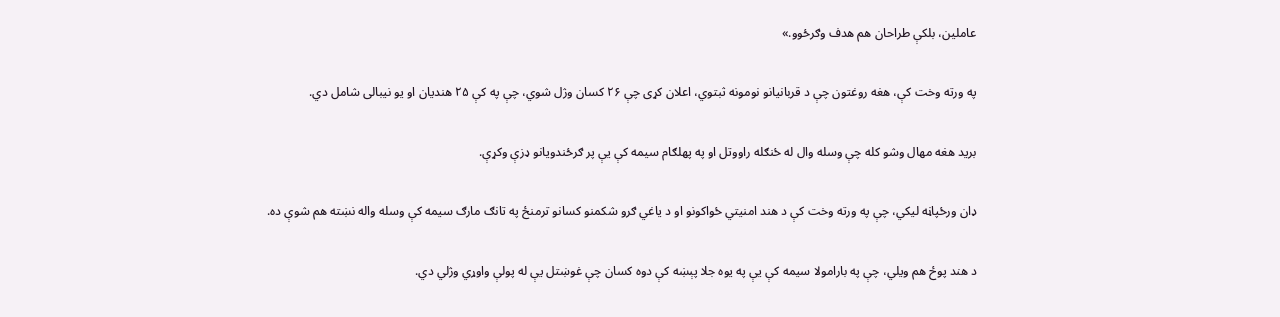عاملین، بلکې طراحان هم هدف وګرځوو.»

په ورته وخت کې، هغه روغتون چې د قربانیانو نومونه ثبتوي، اعلان کړی چې ۲۶ کسان وژل شوي، چې په کې ۲۵ هندیان او یو نيبالی شامل دي.

برید هغه مهال وشو کله چې وسله ‌وال له ځنګله راووتل او په پهلګام سیمه کې يې پر ګرځندویانو ډزې وکړې.

ډان ورځپاڼه لیکي، چې په ورته وخت کې د هند امنیتي ځواکونو او د یاغي ‌ګرو شکمنو کسانو ترمنځ په تانګ ‌مارګ سیمه کې وسله ‌واله نښته هم شوې ده.

د هند پوځ هم ویلي، چې په بارامولا سیمه کې یې په یوه جلا پېښه کې دوه کسان چې غوښتل یې له پولې واوړي وژلي دي.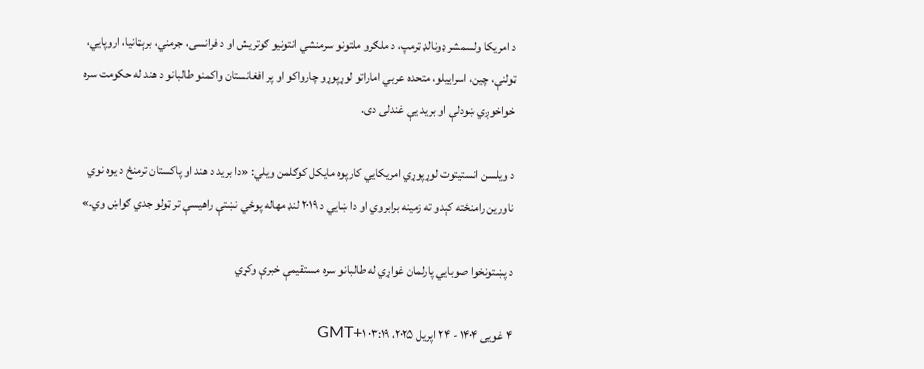د امریکا ولسمشر ډونالډ ټرمپ، د ملګرو ملتونو سرمنشي انتونیو ګوتریش او د فرانسی، جرمني، برېټانیا، اروپايي، ټولنې، چین، اسراییلو، متحده عربي اماراتو لوړپوړو چارواکو او پر افغانستان واکمنو طالبانو د هند له حکومت سره خواخوږي ښودلې او برید یې غندلی دی.

د ویلسن انستیتوت لوړپوړي امریکایي کارپوه مایکل کوګلمن ویلي: «دا برید د هند او پاکستان ترمنځ د یوه نوي ناورین رامنځته کېدو ته زمینه برابروي او دا ښایي د ۲۰۱۹ لنډ مهاله پوځي نښتې راهیسې تر ټولو جدي ګواښ وي.»

د پښتونخوا صوبایي پارلمان غواړي له طالبانو سره مستقیمې خبرې وکړي

۴ غویی ۱۴۰۴ - ۲۴ اپریل ۲۰۲۵، ۰۳:۱۹ GMT+۱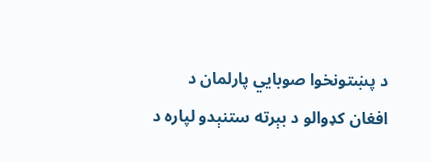د پښتونخوا صوبایي پارلمان د افغان کډوالو د بېرته ستنېدو لپاره د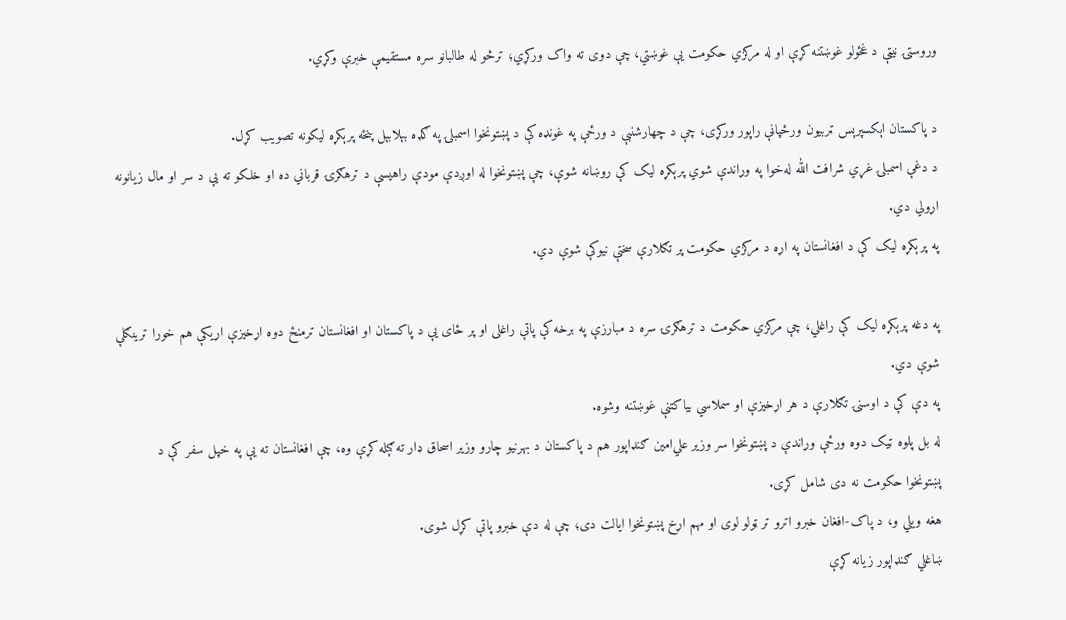وروستۍ نیټې د غځولو غوښتنه کړې او له مرکزي حکومت یې غوښتي، چې دوی ته واک ورکړي؛ ترڅو له طالبانو سره مستقیمې خبرې وکړي.

د پاکستان اېکسپرېس ټربیون ورځپاڼې راپور ورکړی، چې د چهارشنبې د ورځې په غونډه کې د پښتونخوا اسمبلۍ په ګډه بېلابېل پنځه پرېکړه لیکونه تصویب کړل.
د دغې اسمبلۍ غړي شرافت الله له‌خوا په وړاندې شوي پرېکړه لیک کې روښانه شوې، چې پښتونخوا له اوږدې مودې راهیسې د ترهګرۍ قرباني ده او خلکو ته یې د سر او مال زیانونه اړولي دي.
په پرېکړه لیک کې د افغانستان په اړه د مرکزي حکومت پر تګلارې سختې نیوکې شوې دي.

په دغه پرېکړه لیک کې راغلي، چې مرکزي حکومت د ترهګرۍ سره د مبارزې په برخه کې پاتې راغلی او پر ځای یې د پاکستان او افغانستان ترمنځ دوه اړخیزې اړیکې هم خورا ترینګلې شوې دي.
په دې کې د اوسنۍ تګلارې د هر اړخیزې او سملاسي بیاکتنې غوښتنه وشوه.
له بل پلوه ټیک دوه ورځې وړاندې د پښتونخوا سر وزیر علي‌امین ګنډاپور هم د پاکستان د بهرنیو چارو وزیر اسحاق ډار ته ګېله کړې وه، چې افغانستان ته یې په خپل سفر کې د پښتونخوا حکومت نه دی شامل کړی.
هغه ویلي و، د پاک-افغان خبرو اترو تر ټولو لوی او مهم اړخ پښتونخوا ایالت دی؛ چې له دې خبرو پاتې کړل شوی.
ښاغلي ګنډاپور زیانه کړې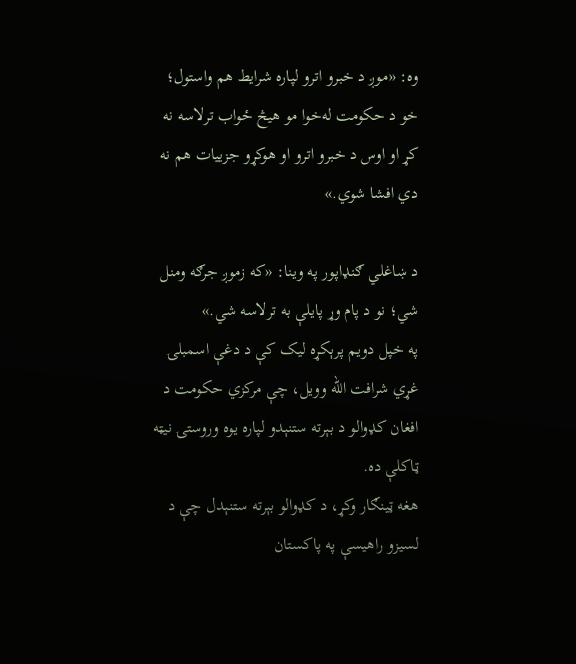وه: «موږ د خبرو اترو لپاره شرایط هم واستول؛ خو د حکومت له‌خوا مو هیڅ ځواب ترلاسه نه کړ او اوس د خبرو اترو او هوکړو جزییات هم نه دي افشا شوي.»

د ښاغلي ګنډاپور په وینا: «که زموږ جرګه ومنل شي؛ نو د پام وړ پایلې به ترلاسه شي.»
په خپل دویم پرېکړه لیک کې د دغې اسمبلۍ غړي شرافت الله وویل، چې مرکزي حکومت د افغان کډوالو د بېرته ستنېدو لپاره یوه وروستۍ نیټه ټاکلې ده.
هغه ټینګار وکړ، د کډوالو بېرته ستنېدل چې د لسیزو راهیسې په پاکستان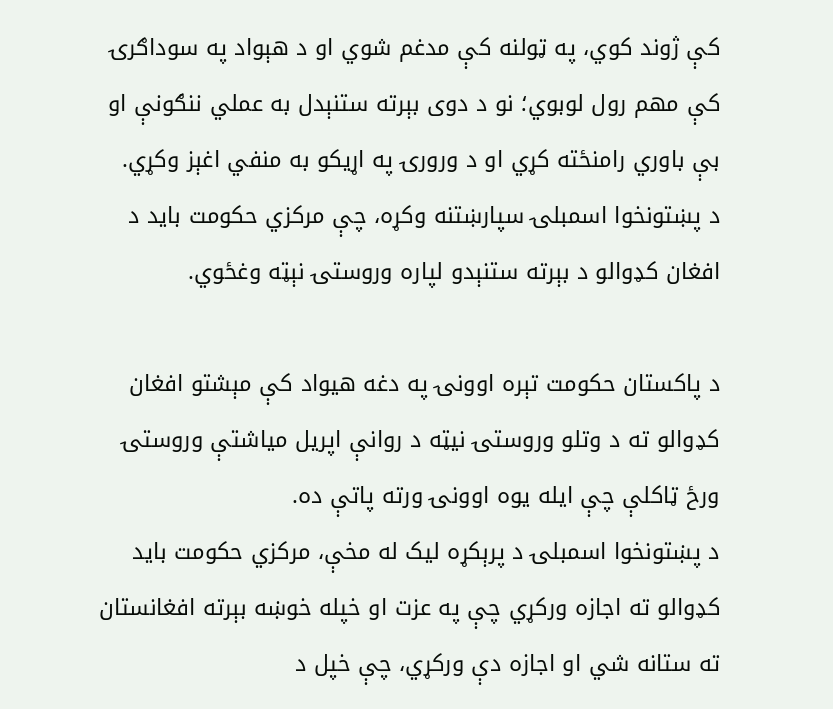کې ژوند کوي، په ټولنه کې مدغم شوي او د هېواد په سوداګرۍ کې مهم رول لوبوي؛ نو د دوی بېرته ستنېدل به عملي ننګونې او بې باوري رامنځته کړي او د ورورۍ په اړیکو به منفي اغېز وکړي.
د پښتونخوا اسمبلۍ سپارښتنه وکړه، چې مرکزي حکومت باید د افغان کډوالو د بېرته ستنېدو لپاره وروستۍ نېټه وغځوي.

د پاکستان حکومت تېره اوونۍ په دغه هیواد کې مېشتو افغان کډوالو ته د وتلو وروستۍ نیټه د روانې اپریل میاشتې وروستۍ ورځ ټاکلې چې ایله یوه اوونۍ ورته پاتې ده.
د پښتونخوا اسمبلۍ د پرېکړه لیک له مخې، مرکزي حکومت باید کډوالو ته اجازه ورکړي چې په عزت او خپله خوښه بېرته افغانستان ته ستانه شي او اجازه دې ورکړي، چې خپل د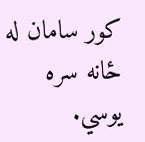کور سامان له ځانه سره یوسي.